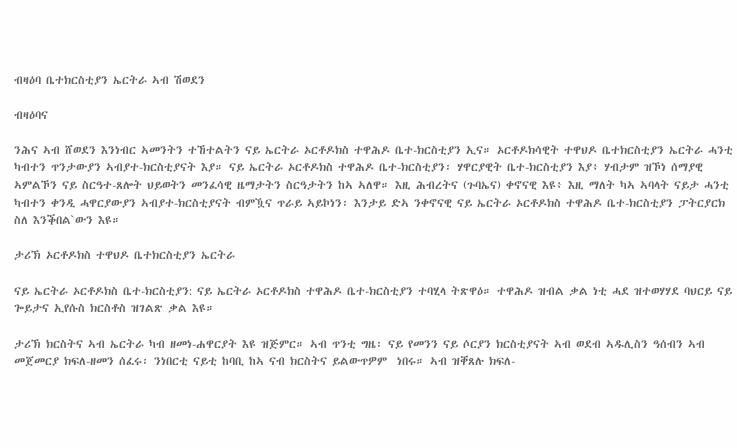ብዛዕባ ቤተክርስቲያን ኤርትራ ኣብ ሽወደን

ብዛዕባና

ንሕና ኣብ ሸወደን እንነብር ኣመንትን ተኸተልትን ናይ ኤርትራ ኦርቶዶክስ ተዋሕዶ ቤተ-ክርስቲያን ኢና። ኦርቶዶክሳዊት ተዋህዶ ቤተክርስቲያን ኤርትራ ሓንቲ ካብተን ጥንታውያን ኣብያተ-ክርስቲያናት እያ። ናይ ኤርትራ ኦርቶዶክስ ተዋሕዶ ቤተ-ክርስቲያን፡ ሃዋርያዊት ቤተ-ክርስቲያን እያ፥ ሃብታም ዝኾነ ሰማያዊ ኣምልኾን ናይ ስርዓተ-ጸሎት ህይወትን መንፈሳዊ ዜማታትን ስርዓታትን ከኣ ኣለዋ። እዚ ሕብረትና (ጉባኤና) ቀኖናዊ እዩ፥ እዚ ማለት ካኣ ኣባላት ናይታ ሓንቲ ካብተን ቀንዲ ሓዋርያውያን ኣብያተ-ክርስቲያናት ብምዃና ጥራይ ኣይኮነን፡ እንታይ ድኣ ንቀኖናዊ ናይ ኤርትራ ኦርቶዶክስ ተዋሕዶ ቤተ-ክርስቲያን ፓትርያርክ ስለ እንቕበል`ውን እዩ።

ታሪኽ ኦርቶዶክስ ተዋህዶ ቤተክርስቲያን ኤርትራ

ናይ ኤርትራ ኦርቶዶክስ ቤተ-ክርስቲያን: ናይ ኤርትራ ኦርቶዶክስ ተዋሕዶ ቤተ-ክርስቲያን ተባሂላ ትጽዋዕ። ተዋሕዶ ዝብል ቃል ነቲ ሓደ ዝተወሃሃደ ባህርይ ናይ ጐይታና ኢየሱስ ክርስቶስ ዝገልጽ ቃል እዩ።

ታሪኽ ክርስትና ኣብ ኤርትራ ካብ ዘመነ-ሐዋርያት እዩ ዝጅምር። ኣብ ጥንቲ ግዜ፡ ናይ የመንን ናይ ሶርያን ክርስቲያናት ኣብ ወደብ ኣዱሊስን ዓሰብን ኣብ መጀመርያ ክፍለ-ዘመን ሰፈሩ፡ ንነበርቲ ናይቲ ከባቢ ከኣ ናብ ክርስትና ይልውጥዎም  ነበሩ። ኣብ ዝቐጸሉ ክፍለ-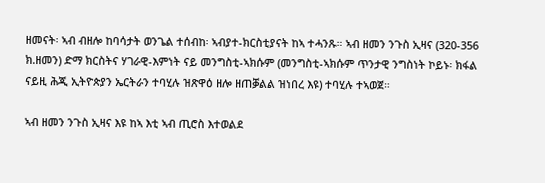ዘመናት፡ ኣብ ብዘሎ ከባሳታት ወንጌል ተሰብከ፡ ኣብያተ-ክርስቲያናት ከኣ ተሓንጹ። ኣብ ዘመን ንጉስ ኢዛና (320-356 ክ.ዘመን) ድማ ክርስትና ሃገራዊ-እምነት ናይ መንግስቲ-ኣክሱም (መንግስቲ-ኣክሱም ጥንታዊ ንግስነት ኮይኑ፡ ክፋል ናይዚ ሕጂ ኢትዮጵያን ኤርትራን ተባሂሉ ዝጽዋዕ ዘሎ ዘጠቓልል ዝነበረ እዩ) ተባሂሉ ተኣወጀ።

ኣብ ዘመን ንጉስ ኢዛና እዩ ከኣ እቲ ኣብ ጢሮስ እተወልደ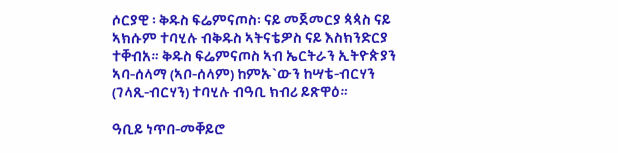ሶርያዊ ፡ ቅዱስ ፍሬምናጦስ፡ ናይ መጀመርያ ጳጳስ ናይ ኣክሱም ተባሂሉ ብቅዱስ ኣትናቴዎስ ናይ እስክንድርያ ተቐብአ። ቅዱስ ፍሬምናጦስ ኣብ ኤርትራን ኢትዮጵያን ኣባ-ሰላማ (ኣቦ-ሰላም) ከምኡ`ውን ከሣቴ-ብርሃን (ገላጺ-ብርሃን) ተባሂሉ ብዓቢ ክብሪ ይጽዋዕ።

ዓቢይ ነጥበ-መቐይሮ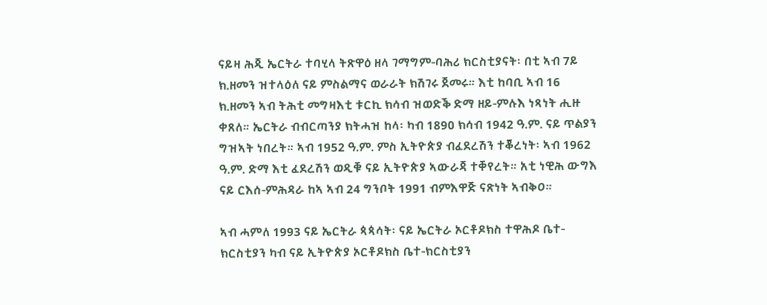ናይዛ ሕጂ ኤርትራ ተባሂላ ትጽዋዕ ዘላ ገማግም-ባሕሪ ክርስቲያናት፡ በቲ ኣብ 7ይ ክ.ዘመን ዝተላዕለ ናይ ምስልማና ወራራት ክሽገሩ ጀመሩ። እቲ ከባቢ ኣብ 16 ክ.ዘመን ኣብ ትሕቲ መግዛእቲ ቱርኪ ክሳብ ዝወድቕ ድማ ዘይ-ምሉእ ነጻነት ሒዙ ቀጸለ። ኤርትራ ብብርጣንያ ክትሓዝ ከላ፡ ካብ 1890 ክሳብ 1942 ዓ.ም. ናይ ጥልያን ግዝኣት ነበረት። ኣብ 1952 ዓ.ም. ምስ ኢትዮጵያ ብፈደረሽን ተቖረነት፡ ኣብ 1962 ዓ.ም. ድማ እቲ ፈደረሽን ወዲቑ ናይ ኢትዮጵያ ኣውራጃ ተቐየረት። አቲ ነዊሕ ውግእ ናይ ርእሰ-ምሕዳራ ከኣ ኣብ 24 ግንቦት 1991 ብምእዋጅ ናጽነት ኣብቅዐ።

ኣብ ሓምለ 1993 ናይ ኤርትራ ጳጳሳት፡ ናይ ኤርትራ ኦርቶዶክስ ተዋሕዶ ቤተ-ክርስቲያን ካብ ናይ ኢትዮጵያ ኦርቶዶክስ ቤተ-ክርስቲያን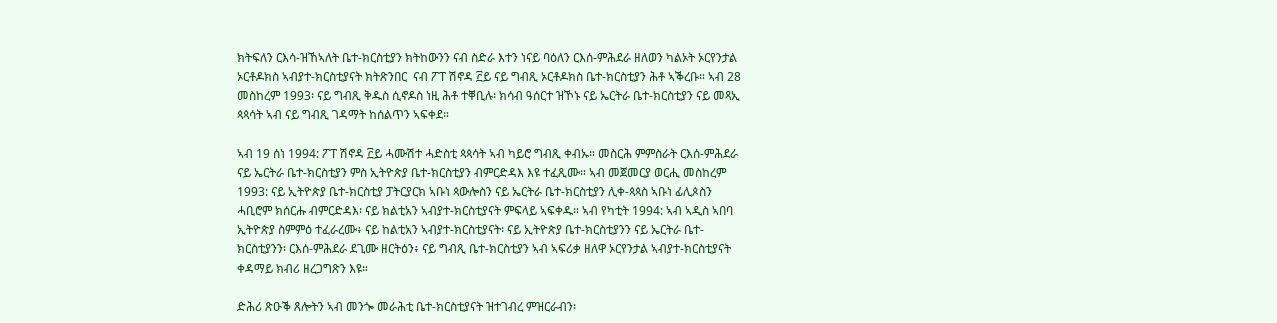ክትፍለን ርእሳ-ዝኸኣለት ቤተ-ክርስቲያን ክትከውንን ናብ ስድራ እተን ነናይ ባዕለን ርእሰ-ምሕደራ ዘለወን ካልኦት ኦርየንታል ኦርቶዶክስ ኣብያተ-ክርስቲያናት ክትጽንበር  ናብ ፖፐ ሽኖዳ ፫ይ ናይ ግብጺ ኦርቶዶክስ ቤተ-ክርስቲያን ሕቶ ኣቕረቡ። ኣብ 28 መስከረም 1993፡ ናይ ግብጺ ቅዱስ ሲኖዶስ ነዚ ሕቶ ተቐቢሉ፡ ክሳብ ዓሰርተ ዝኾኑ ናይ ኤርትራ ቤተ-ክርስቲያን ናይ መጻኢ ጳጳሳት ኣብ ናይ ግብጺ ገዳማት ከሰልጥን ኣፍቀደ።

ኣብ 19 ሰነ 1994: ፖፐ ሽኖዳ ፫ይ ሓሙሽተ ሓድስቲ ጳጳሳት ኣብ ካይሮ ግብጺ ቀብኡ። መስርሕ ምምስራት ርእሰ-ምሕደራ ናይ ኤርትራ ቤተ-ክርስቲያን ምስ ኢትዮጵያ ቤተ-ክርስቲያን ብምርድዳእ እዩ ተፈጺሙ። ኣብ መጀመርያ ወርሒ መስከረም 1993: ናይ ኢትዮጵያ ቤተ-ክርስቲያ ፓትርያርክ ኣቡነ ጳውሎስን ናይ ኤርትራ ቤተ-ክርስቲያን ሊቀ-ጳጳስ ኣቡነ ፊሊጶስን ሓቢሮም ክሰርሑ ብምርድዳእ፡ ናይ ክልቲአን ኣብያተ-ክርስቲያናት ምፍላይ ኣፍቀዱ። ኣብ የካቲት 1994: ኣብ ኣዲስ ኣበባ ኢትዮጵያ ስምምዕ ተፈራረሙ፥ ናይ ከልቲአን ኣብያተ-ክርስቲያናት፡ ናይ ኢትዮጵያ ቤተ-ክርስቲያንን ናይ ኤርትራ ቤተ-ክርስቲያንን፡ ርእሰ-ምሕደራ ደጊሙ ዘርትዕን፥ ናይ ግብጺ ቤተ-ክርስቲያን ኣብ ኣፍሪቃ ዘለዋ ኦርየንታል ኣብያተ-ክርስቲያናት ቀዳማይ ክብሪ ዘረጋግጽን እዩ።

ድሕሪ ጽዑቕ ጸሎትን ኣብ መንጐ መራሕቲ ቤተ-ክርስቲያናት ዝተገብረ ምዝርራብን፡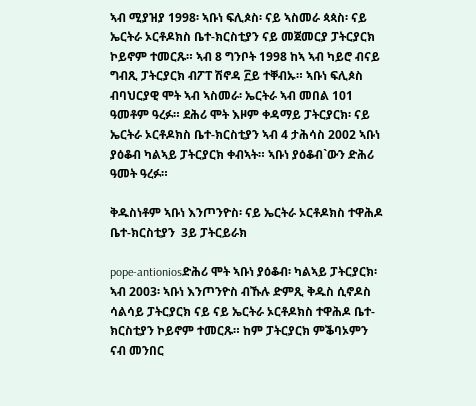ኣብ ሚያዝያ 1998፡ ኣቡነ ፍሊጶስ፡ ናይ ኣስመራ ጳጳስ፡ ናይ ኤርትራ ኦርቶዶክስ ቤተ-ክርስቲያን ናይ መጀመርያ ፓትርያርክ ኮይኖም ተመርጹ። ኣብ 8 ግንቦት 1998 ከኣ ኣብ ካይሮ ብናይ ግብጺ ፓትርያርክ ብፖፐ ሽኖዳ ፫ይ ተቐብኡ። ኣቡነ ፍሊጶስ ብባህርያዊ ሞት ኣብ ኣስመራ፡ ኤርትራ ኣብ መበል 101 ዓመቶም ዓረፉ። ደሕሪ ሞት እዞም ቀዳማይ ፓትርያርክ፡ ናይ ኤርትራ ኦርቶዶክስ ቤተ-ክርስቲያን ኣብ 4 ታሕሳስ 2002 ኣቡነ ያዕቆብ ካልኣይ ፓትርያርክ ቀብኣት። ኣቡነ ያዕቆብ`ውን ድሕሪ ዓመት ዓረፉ።

ቅዱስነቶም ኣቡነ እንጦንዮስ፡ ናይ ኤርትራ ኦርቶዶክስ ተዋሕዶ ቤተ-ክርስቲያን  3ይ ፓትርይራክ

pope-antioniosድሕሪ ሞት ኣቡነ ያዕቆብ፡ ካልኣይ ፓትርያርክ፡ ኣብ 2003፡ ኣቡነ እንጦንዮስ ብኹሉ ድምጺ ቅዱስ ሲኖዶስ ሳልሳይ ፓትርያርክ ናይ ናይ ኤርትራ ኦርቶዶክስ ተዋሕዶ ቤተ-ክርስቲያን ኮይኖም ተመርጹ። ከም ፓትርያርክ ምቕባኦምን ናብ መንበር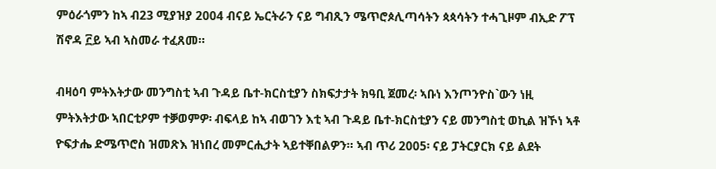ምዕራጎምን ከኣ ብ23 ሚያዝያ 2004 ብናይ ኤርትራን ናይ ግብጺን ሜጥሮጶሊጣሳትን ጳጳሳትን ተሓጊዞም ብኢድ ፖፕ ሽኖዳ ፫ይ ኣብ ኣስመራ ተፈጸመ።

ብዛዕባ ምትእትታው መንግስቲ ኣብ ጉዳይ ቤተ-ክርስቲያን ስክፍታታት ክዓቢ ጀመረ፡ ኣቡነ እንጦንዮስ`ውን ነዚ ምትእትታው ኣበርቲዖም ተቓወምዎ፡ ብፍላይ ከኣ ብወገን እቲ ኣብ ጉዳይ ቤተ-ክርስቲያን ናይ መንግስቲ ወኪል ዝኾነ ኣቶ ዮፍታሔ ድሜጥሮስ ዝመጽእ ዝነበረ መምርሒታት ኣይተቐበልዎን። ኣብ ጥሪ 2005፡ ናይ ፓትርያርክ ናይ ልደት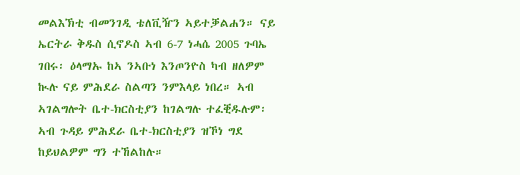መልእኽቲ ብመንገዲ ቴለቪዥን ኣይተቓልሐን። ናይ ኤርትራ ቅዱስ ሲኖዶስ ኣብ 6-7 ነሓሴ 2005 ጉባኤ ገበሩ፡ ዕላማኡ ከኣ ንኣቡነ እንጦንዮስ ካብ ዘለዎም  ኲሉ ናይ ምሕደራ ስልጣን ንምእላይ ነበረ። ኣብ ኣገልግሎት ቤተ-ክርስቲያን ከገልግሉ ተፈቒዱሉም፡ ኣብ ጉዳይ ምሕደራ ቤተ-ክርስቲያን ዝኾነ ግደ ከይህልዎም ግን ተኸልከሉ።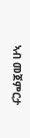ኣብ መጀምርታ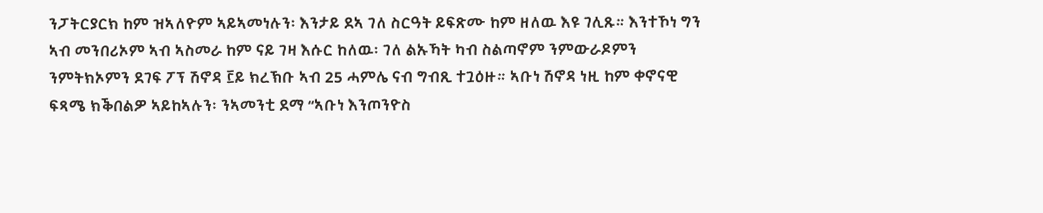ንፓትርያርክ ከም ዝኣለዮም ኣይኣመነሉን፡ እንታይ ደኣ ገለ ስርዓት ይፍጽሙ ከም ዘለዉ እዩ ገሊጹ። እንተኾነ ግን ኣብ መንበሪኦም ኣብ ኣስመራ ከም ናይ ገዛ እሱር ከለዉ፡ ገለ ልኡኻት ካብ ስልጣኖም ንምውራዶምን ንምትክኦምን ደገፍ ፖፕ ሽኖዳ ፫ይ ክረኽቡ ኣብ 25 ሓምሌ ናብ ግብጺ ተጓዕዙ። ኣቡነ ሽኖዳ ነዚ ከም ቀኖናዊ ፍጻሜ ክቕበልዎ ኣይከኣሉን፡ ንኣመንቲ ደማ “ኣቡነ እንጦንዮስ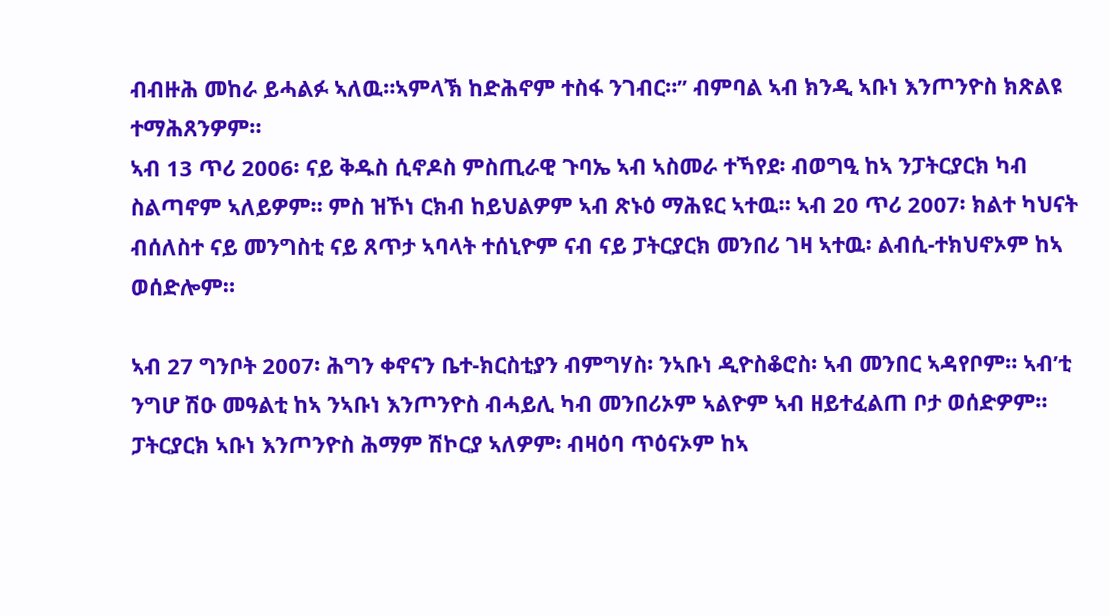ብብዙሕ መከራ ይሓልፉ ኣለዉ።ኣምላኽ ከድሕኖም ተስፋ ንገብር።” ብምባል ኣብ ክንዲ ኣቡነ እንጦንዮስ ክጽልዩ ተማሕጸንዎም።
ኣብ 13 ጥሪ 2006፡ ናይ ቅዱስ ሲኖዶስ ምስጢራዊ ጉባኤ ኣብ ኣስመራ ተኻየደ፡ ብወግዒ ከኣ ንፓትርያርክ ካብ ስልጣኖም ኣለይዎም። ምስ ዝኾነ ርክብ ከይህልዎም ኣብ ጽኑዕ ማሕዩር ኣተዉ። ኣብ 20 ጥሪ 2007፡ ክልተ ካህናት ብሰለስተ ናይ መንግስቲ ናይ ጸጥታ ኣባላት ተሰኒዮም ናብ ናይ ፓትርያርክ መንበሪ ገዛ ኣተዉ፡ ልብሲ-ተክህኖኦም ከኣ ወሰድሎም።

ኣብ 27 ግንቦት 2007፡ ሕግን ቀኖናን ቤተ-ክርስቲያን ብምግሃስ፡ ንኣቡነ ዲዮስቆሮስ፡ ኣብ መንበር ኣዳየቦም። ኣብ’ቲ ንግሆ ሽዑ መዓልቲ ከኣ ንኣቡነ እንጦንዮስ ብሓይሊ ካብ መንበሪኦም ኣልዮም ኣብ ዘይተፈልጠ ቦታ ወሰድዎም። ፓትርያርክ ኣቡነ እንጦንዮስ ሕማም ሽኮርያ ኣለዎም፡ ብዛዕባ ጥዕናኦም ከኣ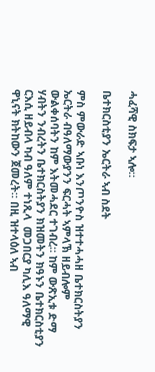ሓፈሻዊ ስክፍታ ኣሎ።

ቤተክርስቲያን ኤርትራ ኣብ ስደት

ምስ ምውራድ ኣቡነ እንጦንዮስ ዝተተሓሓዘ ቤተክርስትያን ኤርትራ ብዓለማውያንን ፍርሓት ኣምላኽ ዘይብሎም ውልቀሰባትን ከም እትመሓደር ተገብረ። ከም ውጽኢቱ ድማ ሃብትን ንብረትን ቤተክርስትያን ክዝመትን ክዓኑን ቤተክርስቲያን ርእሲ ዘይብላ ካብ ዓለም ተነጺላ  መጋበርያ ካሊእ ዓለማዊ ዋኒናት ክትከውን ጀመረት። በዚ ዝተላዕለ ኣብ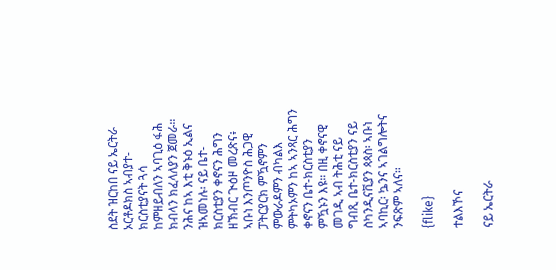ስደት ዝርከበ ናይ ኤርትራ ኦርቶዶክስ ኣብያተ-ክርስቲያናት ጓሳ ከምዘይብለን ኣባጊዕ ፋሕ ክብላን ክፈላለያን ጀመራ።  ንሕና ከኣ እቲ ቅኑዕ ኢልና ዝኣመነሉ፡ ናይ ቤተ-ክርስቲያን ቀኖናን ሕግን ዘኽብር ጒዕዞ መረጽና፥ ኣቡነ እንጦንዮስ ሕጋዊ ፓትርያርክ ምዃኖምን ምውራዶምን ብካልእ ምትካኦምን ከኣ ኣንጻር ሕግን ቀኖናን ቤተ-ክርስቲያን ምዃኑን እዩ። በዚ ቀኖናዊ መገዲ ኣብ ትሕቲ ናይ ግብጺ ቤተ-ክርስቲያን ናይ ስካንዲናቪያን ጳጳስ፡ ኣቡነ ኣባኪር፡ ኴንና ኣገልግሎትና ንፍጽም ኣለና።

{flike}

ተልእኾና

ናይ ኤርትራ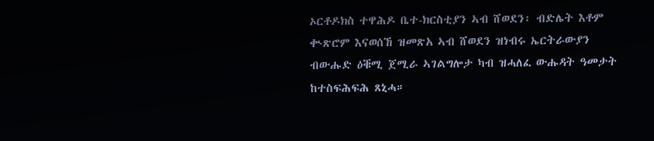ኦርቶዶክስ ተዋሕዶ ቤተ-ክርስቲያን ኣብ ሸወደን፡ ብድሌት እቶም  ቊጽሮም እናወሰኸ ዝመጽአ ኣብ ሸወደን ዝነብሩ ኤርትራውያን  ብውሑድ ዕቑሚ ጀሚራ ኣገልግሎታ ካብ ዝሓለፈ ውሑዳት ዓመታት ከተስፍሕፍሕ ጸኒሓ።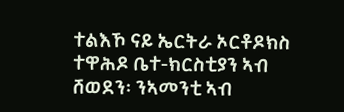ተልእኾ ናይ ኤርትራ ኦርቶዶክስ ተዋሕዶ ቤተ-ክርስቲያን ኣብ ሸወደን፡ ንኣመንቲ ኣብ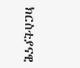ክርስቲያናዊ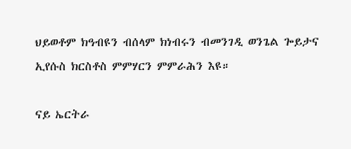ህይወቶም ክዓብዩን ብሰላም ክነብሩን ብመንገዲ ወንጌል ጐይታና ኢየሱስ ክርስቶስ ምምሃርን ምምራሕን እዩ።

ናይ ኤርትራ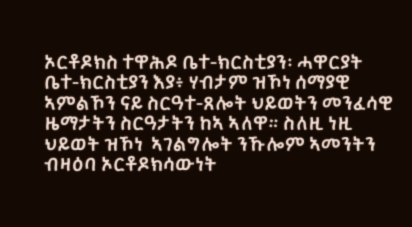ኦርቶዶክስ ተዋሕዶ ቤተ-ክርስቲያን፡ ሓዋርያት ቤተ-ክርስቲያን እያ፥ ሃብታም ዝኾነ ሰማያዊ ኣምልኾን ናይ ስርዓተ-ጸሎት ህይወትን መንፈሳዊ ዜማታትን ስርዓታትን ከኣ ኣለዋ። ስለዚ ነዚ ህይወት ዝኾነ  ኣገልግሎት ንኹሎም ኣመንትን ብዛዕባ ኦርቶዶክሳውነት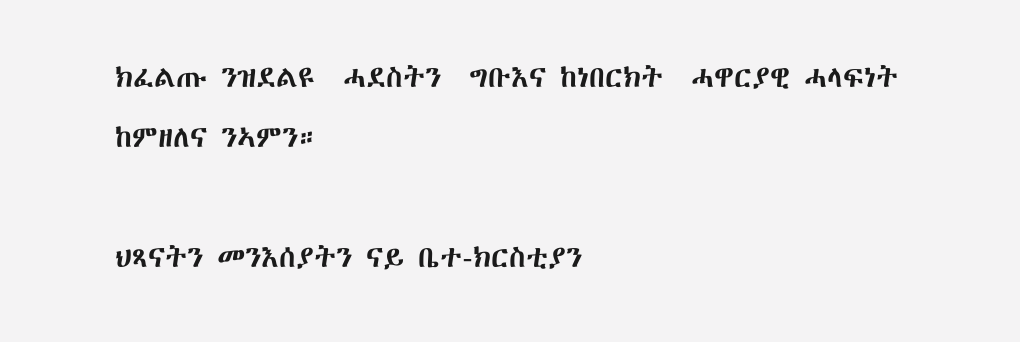ክፈልጡ ንዝደልዩ  ሓደስትን  ግቡእና ከነበርክት  ሓዋርያዊ ሓላፍነት ከምዘለና ንኣምን።

ህጻናትን መንእሰያትን ናይ ቤተ-ክርስቲያን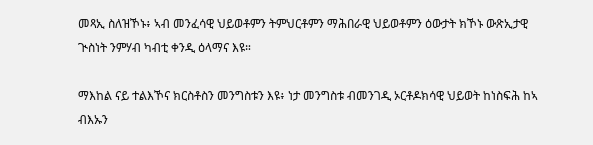መጻኢ ስለዝኾኑ፥ ኣብ መንፈሳዊ ህይወቶምን ትምህርቶምን ማሕበራዊ ህይወቶምን ዕውታት ክኾኑ ውጽኢታዊ ጒስነት ንምሃብ ካብቲ ቀንዲ ዕላማና እዩ።

ማእከል ናይ ተልእኾና ክርስቶስን መንግስቱን እዩ፥ ነታ መንግስቱ ብመንገዲ ኦርቶዶክሳዊ ህይወት ከነስፍሕ ከኣ ብእኡን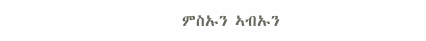ምስኡን ኣብኡን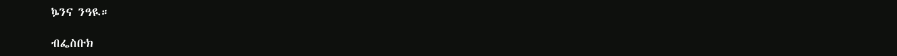ኴንና ንዓዪ።

ብፌስቡክ